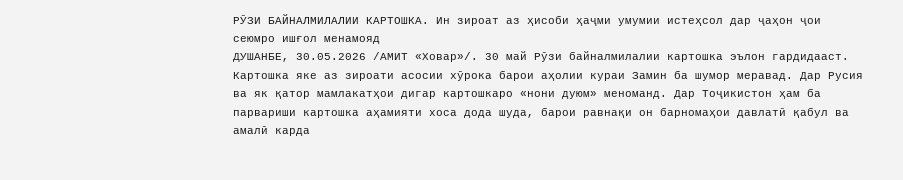РӮЗИ БАЙНАЛМИЛАЛИИ КАРТОШКА. Ин зироат аз ҳисоби ҳаҷми умумии истеҳсол дар ҷаҳон ҷои сеюмро ишғол менамояд
ДУШАНБЕ, 30.05.2026 /АМИТ «Ховар»/. 30 май Рӯзи байналмилалии картошка эълон гардидааст. Картошка яке аз зироати асосии хӯрока барои аҳолии кураи Замин ба шумор меравад. Дар Русия ва як қатор мамлакатҳои дигар картошкаро «нони дуюм» меноманд. Дар Тоҷикистон ҳам ба парвариши картошка аҳамияти хоса дода шуда, барои равнақи он барномаҳои давлатӣ қабул ва амалӣ карда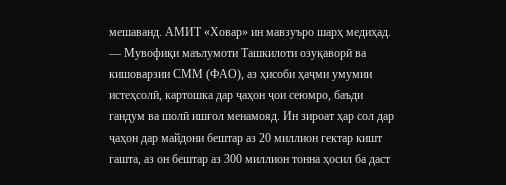мешаванд. АМИТ «Ховар» ин мавзуъро шарҳ медиҳад.
— Мувофиқи маълумоти Ташкилоти озуқаворӣ ва кишоварзии СММ (ФАО), аз ҳисоби ҳаҷми умумии истеҳсолӣ, картошка дар ҷаҳон ҷои сеюмро, баъди гандум ва шолӣ ишғол менамояд. Ин зироат ҳар сол дар ҷаҳон дар майдони бештар аз 20 миллион гектар кишт гашта, аз он бештар аз 300 миллион тонна ҳосил ба даст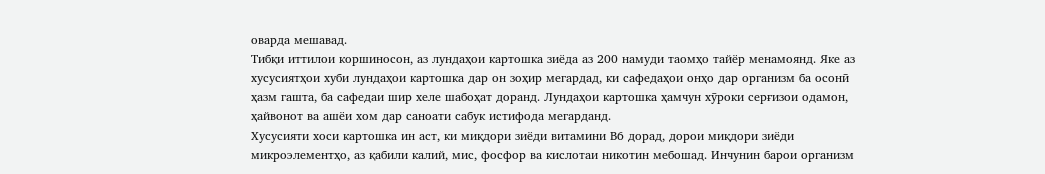оварда мешавад.
Тибқи иттилои коршиносон, аз лундаҳои картошка зиёда аз 200 намуди таомҳо тайёр менамоянд. Яке аз хусусиятҳои хуби лундаҳои картошка дар он зоҳир мегардад, ки сафедаҳои онҳо дар организм ба осонӣ ҳазм гашта, ба сафедаи шир хеле шабоҳат доранд. Лундаҳои картошка ҳамчун хӯроки серғизои одамон, ҳайвонот ва ашёи хом дар саноати сабук истифода мегарданд.
Хусусияти хоси картошка ин аст, ки миқдори зиёди витамини В6 дорад, дорои миқдори зиёди микроэлементҳо, аз қабили калий, мис, фосфор ва кислотаи никотин мебошад. Инчунин барои организм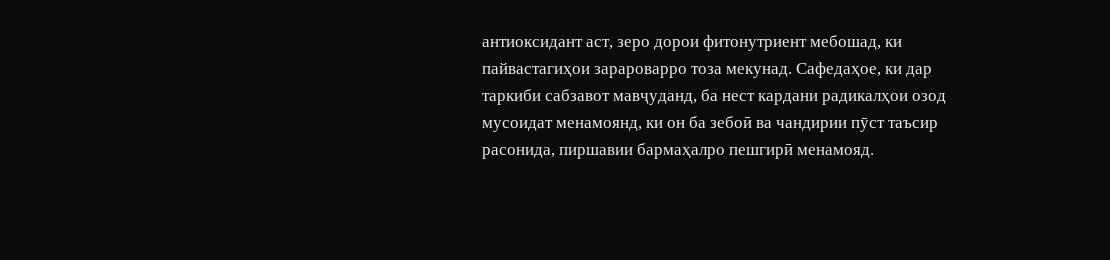антиоксидант аст, зеро дорои фитонутриент мебошад, ки пайвастагиҳои зарароварро тоза мекунад. Сафедаҳое, ки дар таркиби сабзавот мавҷуданд, ба нест кардани радикалҳои озод мусоидат менамоянд, ки он ба зебоӣ ва чандирии пӯст таъсир расонида, пиршавии бармаҳалро пешгирӣ менамояд.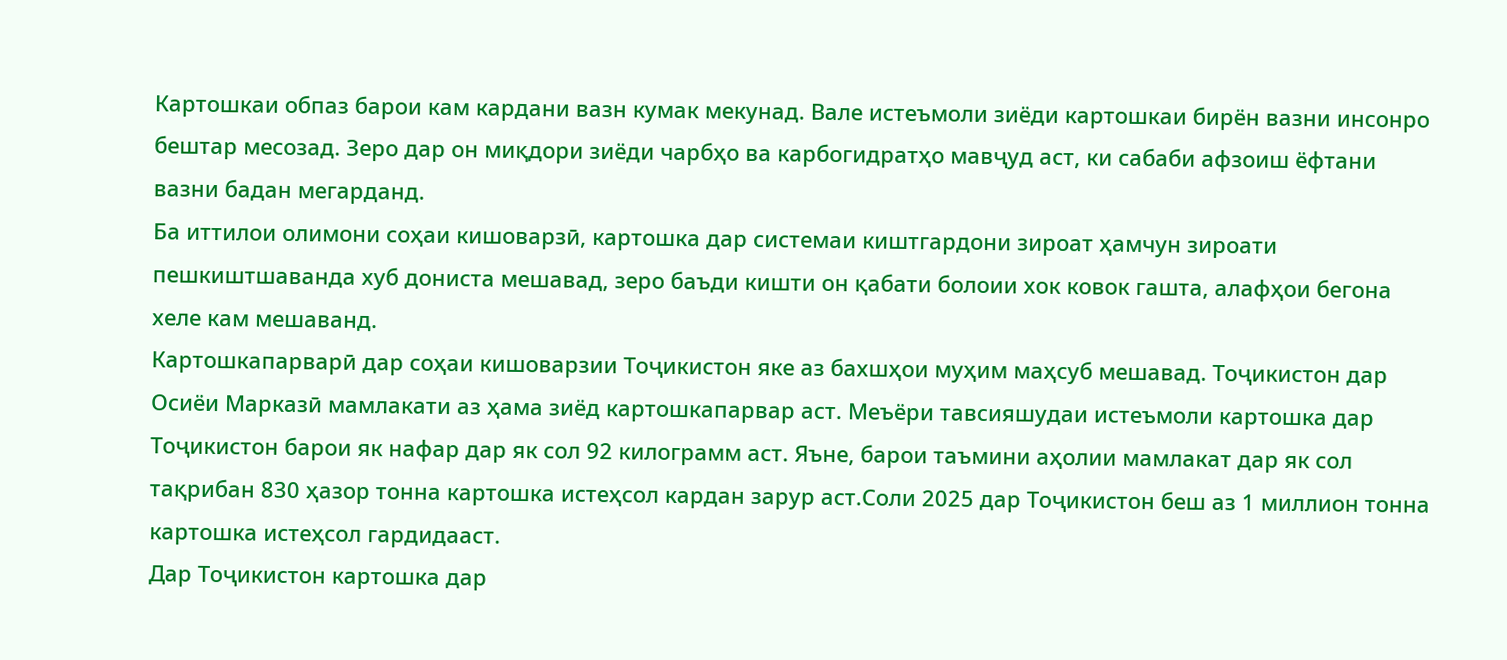Картошкаи обпаз барои кам кардани вазн кумак мекунад. Вале истеъмоли зиёди картошкаи бирён вазни инсонро бештар месозад. Зеро дар он миқдори зиёди чарбҳо ва карбогидратҳо мавҷуд аст, ки сабаби афзоиш ёфтани вазни бадан мегарданд.
Ба иттилои олимони соҳаи кишоварзӣ, картошка дар системаи киштгардони зироат ҳамчун зироати пешкиштшаванда хуб дониста мешавад, зеро баъди кишти он қабати болоии хок ковок гашта, алафҳои бегона хеле кам мешаванд.
Картошкапарварӣ дар соҳаи кишоварзии Тоҷикистон яке аз бахшҳои муҳим маҳсуб мешавад. Тоҷикистон дар Осиёи Марказӣ мамлакати аз ҳама зиёд картошкапарвар аст. Меъёри тавсияшудаи истеъмоли картошка дар Тоҷикистон барои як нафар дар як сол 92 килограмм аст. Яъне, барои таъмини аҳолии мамлакат дар як сол тақрибан 830 ҳазор тонна картошка истеҳсол кардан зарур аст.Соли 2025 дар Тоҷикистон беш аз 1 миллион тонна картошка истеҳсол гардидааст.
Дар Тоҷикистон картошка дар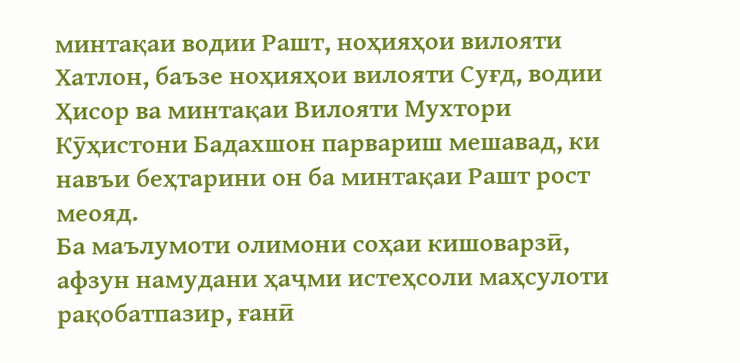минтақаи водии Рашт, ноҳияҳои вилояти Хатлон, баъзе ноҳияҳои вилояти Суғд, водии Ҳисор ва минтақаи Вилояти Мухтори Кӯҳистони Бадахшон парвариш мешавад, ки навъи беҳтарини он ба минтақаи Рашт рост меояд.
Ба маълумоти олимони соҳаи кишоварзӣ, афзун намудани ҳаҷми истеҳсоли маҳсулоти рақобатпазир, ғанӣ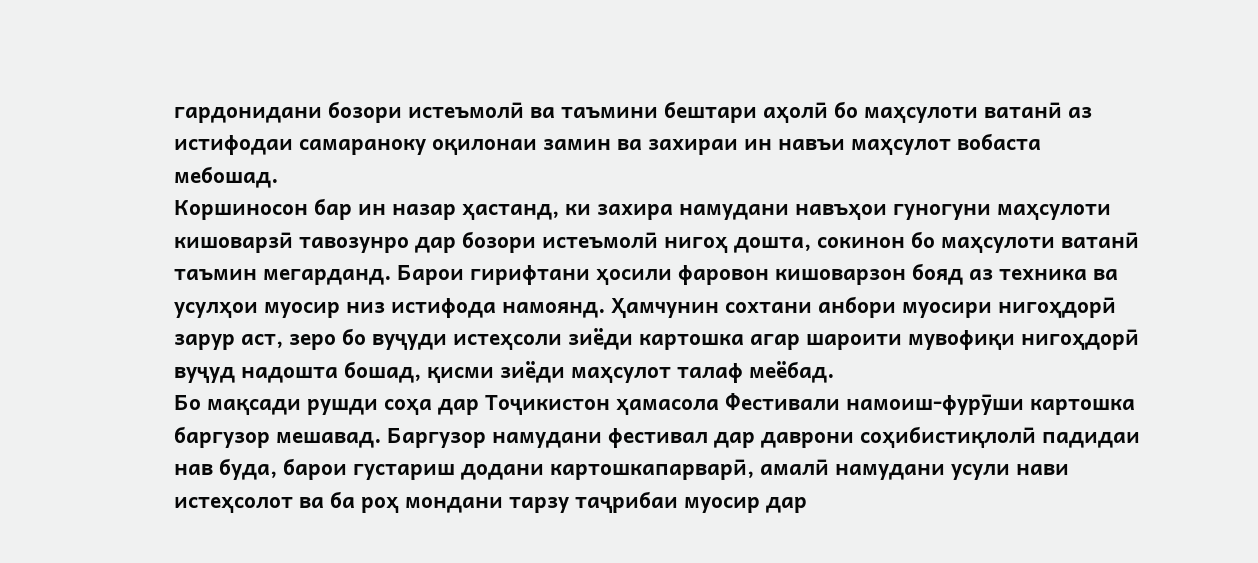гардонидани бозори истеъмолӣ ва таъмини бештари аҳолӣ бо маҳсулоти ватанӣ аз истифодаи самараноку оқилонаи замин ва захираи ин навъи маҳсулот вобаста мебошад.
Коршиносон бар ин назар ҳастанд, ки захира намудани навъҳои гуногуни маҳсулоти кишоварзӣ тавозунро дар бозори истеъмолӣ нигоҳ дошта, сокинон бо маҳсулоти ватанӣ таъмин мегарданд. Барои гирифтани ҳосили фаровон кишоварзон бояд аз техника ва усулҳои муосир низ истифода намоянд. Ҳамчунин сохтани анбори муосири нигоҳдорӣ зарур аст, зеро бо вуҷуди истеҳсоли зиёди картошка агар шароити мувофиқи нигоҳдорӣ вуҷуд надошта бошад, қисми зиёди маҳсулот талаф меёбад.
Бо мақсади рушди соҳа дар Тоҷикистон ҳамасола Фестивали намоиш-фурӯши картошка баргузор мешавад. Баргузор намудани фестивал дар даврони соҳибистиқлолӣ падидаи нав буда, барои густариш додани картошкапарварӣ, амалӣ намудани усули нави истеҳсолот ва ба роҳ мондани тарзу таҷрибаи муосир дар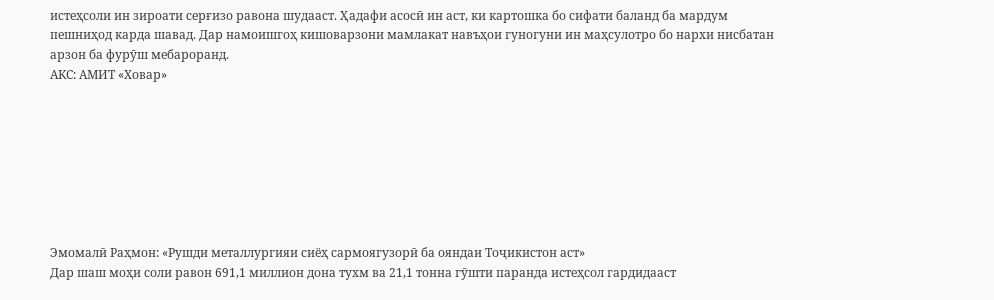истеҳсоли ин зироати серғизо равона шудааст. Ҳадафи асосӣ ин аст, ки картошка бо сифати баланд ба мардум пешниҳод карда шавад. Дар намоишгоҳ кишоварзони мамлакат навъҳои гуногуни ин маҳсулотро бо нархи нисбатан арзон ба фурӯш мебароранд.
АКС: АМИТ «Ховар»








Эмомалӣ Раҳмон: «Рушди металлургияи сиёҳ сармоягузорӣ ба ояндаи Тоҷикистон аст»
Дар шаш моҳи соли равон 691,1 миллион дона тухм ва 21,1 тонна гӯшти паранда истеҳсол гардидааст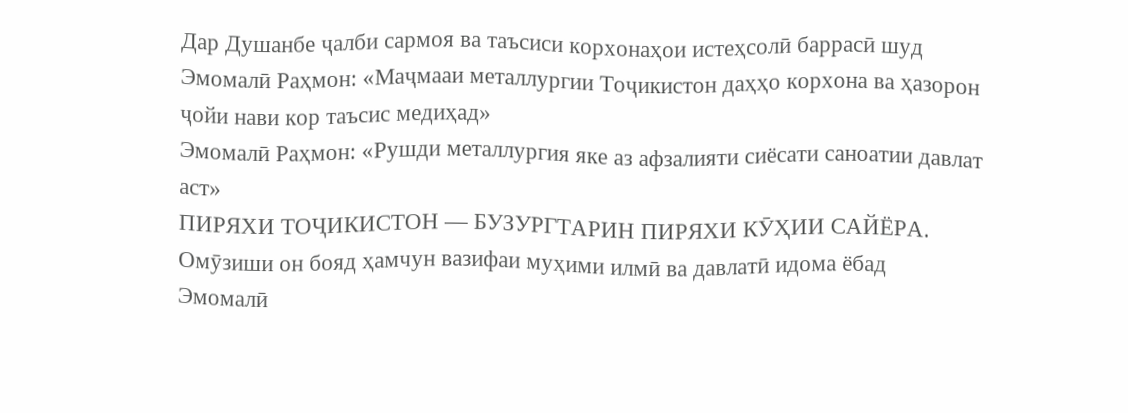Дар Душанбе ҷалби сармоя ва таъсиси корхонаҳои истеҳсолӣ баррасӣ шуд
Эмомалӣ Раҳмон: «Маҷмааи металлургии Тоҷикистон даҳҳо корхона ва ҳазорон ҷойи нави кор таъсис медиҳад»
Эмомалӣ Раҳмон: «Рушди металлургия яке аз афзалияти сиёсати саноатии давлат аст»
ПИРЯХИ ТОҶИКИСТОН — БУЗУРГТАРИН ПИРЯХИ КӮҲИИ САЙЁРА. Омӯзиши он бояд ҳамчун вазифаи муҳими илмӣ ва давлатӣ идома ёбад
Эмомалӣ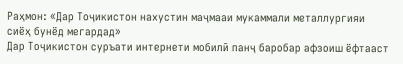Раҳмон: «Дар Тоҷикистон нахустин маҷмааи мукаммали металлургияи сиёҳ бунёд мегардад»
Дар Тоҷикистон суръати интернети мобилӣ панҷ баробар афзоиш ёфтааст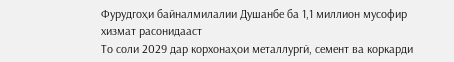Фурудгоҳи байналмилалии Душанбе ба 1,1 миллион мусофир хизмат расонидааст
То соли 2029 дар корхонаҳои металлургӣ, семент ва коркарди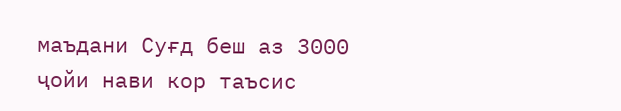маъдани Суғд беш аз 3000 ҷойи нави кор таъсис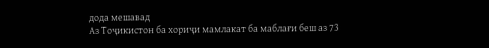дода мешавад
Аз Тоҷикистон ба хориҷи мамлакат ба маблағи беш аз 73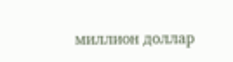миллион доллар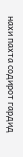нахи пахта содирот гардид